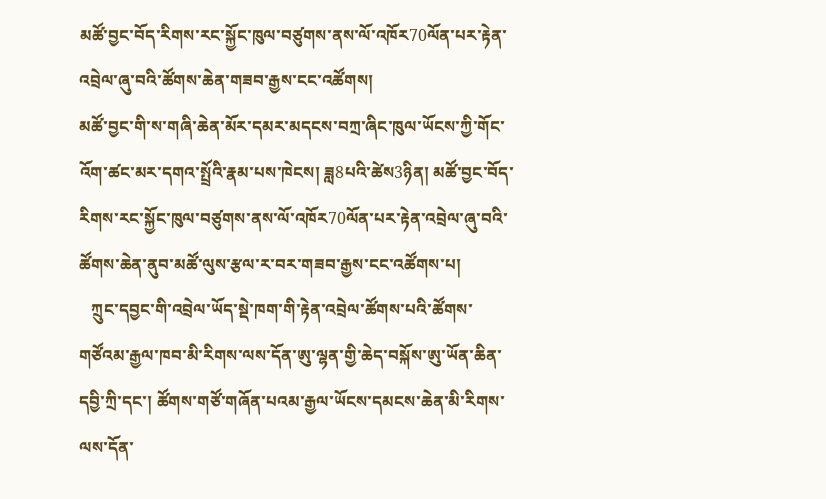མཚོ་བྱང་བོད་རིགས་རང་སྐྱོང་ཁུལ་བཙུགས་ནས་ལོ་འཁོར70ལོན་པར་རྟེན་འབྲེལ་ཞུ་བའི་ཚོགས་ཆེན་གཟབ་རྒྱས་ངང་འཚོགས།
མཚོ་བྱང་གི་ས་གཞི་ཆེན་མོར་དམར་མདངས་བཀྲ་ཞིང་ཁུལ་ཡོངས་ཀྱི་གོང་འོག་ཚང་མར་དགའ་སྤྲོའི་རྣམ་པས་ཁེངས། ཟླ8པའི་ཚེས3ཉིན། མཚོ་བྱང་བོད་རིགས་རང་སྐྱོང་ཁུལ་བཙུགས་ནས་ལོ་འཁོར70ལོན་པར་རྟེན་འབྲེལ་ཞུ་བའི་ཚོགས་ཆེན་ནུབ་མཚོ་ལུས་རྩལ་ར་བར་གཟབ་རྒྱས་ངང་འཚོགས་པ།
   ཀྲུང་དབྱང་གི་འབྲེལ་ཡོད་སྡེ་ཁག་གི་རྟེན་འབྲེལ་ཚོགས་པའི་ཚོགས་གཙོའམ་རྒྱལ་ཁབ་མི་རིགས་ལས་དོན་ཨུ་ལྷན་གྱི་ཆེད་བསྐོས་ཨུ་ཡོན་ཆིན་དབྱི་ཀྲི་དང་། ཚོགས་གཙོ་གཞོན་པའམ་རྒྱལ་ཡོངས་དམངས་ཆེན་མི་རིགས་ལས་དོན་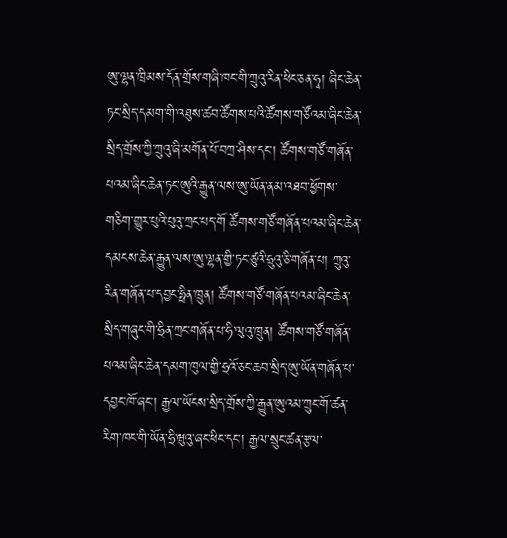ཨུ་ལྷན་ཁྲིམས་དོན་གྲོས་གཞི་ཁང་གི་ཀྲུའུ་རིན་ཕིང་ཅན་ཧྭ། ཞིང་ཆེན་ཏང་སྲིད་དམག་གི་འཐུས་ཚབ་ཚོགས་པའི་ཚོགས་གཙོའམ་ཞིང་ཆེན་སྲིད་གྲོས་ཀྱི་ཀྲུའུ་ཞི་མགོན་པོ་བཀྲ་ཤིས་དང་། ཚོགས་གཙོ་གཞོན་པའམ་ཞིང་ཆེན་ཏང་ཨུའི་རྒྱུན་ལས་ཨུ་ཡོན་ནམ་འཐབ་ཕྱོགས་གཅིག་གྱུར་པུའི་པུའུ་ཀྲང་པད་གོ ཚོགས་གཙོ་གཞོན་པའམ་ཞིང་ཆེན་དམངས་ཆེན་རྒྱུན་ལས་ཨུ་ལྷན་གྱི་ཏང་ཙུའི་ཧྲུའུ་ཅི་གཞོན་པ། ཀྲུའུ་རིན་གཞོན་པ་དབྱང་ཧྥིན་ཁྲུན། ཚོགས་གཙོ་གཞོན་པའམ་ཞིང་ཆེན་སྲིད་གཞུང་གི་ཧྲིན་ཀྲང་གཞོན་པ་ཧི་ལུའུ་ཁྲུན། ཚོགས་གཙོ་གཞོན་པའམ་ཞིང་ཆེན་དམག་ཁུལ་གྱི་ཧྲའོ་ཅང་ཆབ་སྲིད་ཨུ་ཡོན་གཞོན་པ་དབྱང་ཁོ་ཞང་། རྒྱལ་ཡོངས་སྲིད་གྲོས་ཀྱི་རྒྱུན་ཨུའམ་ཀྲུང་གོ་ཚན་རིག་ཁང་གི་ཡོན་ཧྲི་ཝུའུ་ཞང་ཕིང་དང་། རྒྱལ་སྲུང་ཚན་རྩལ་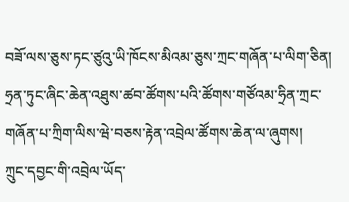བཟོ་ལས་ཅུས་ཏང་ཙུའུ་ཡི་ཁོངས་མིའམ་ཅུས་ཀྲང་གཞོན་པ་ལིག་ཅིན། ཧྲན་ཏུང་ཞིང་ཆེན་འཐུས་ཚབ་ཚོགས་པའི་ཚོགས་གཙོའམ་ཧྲིན་ཀྲང་གཞོན་པ་ཀྲིག་ལིས་ཝེ་བཅས་རྟེན་འབྲེལ་ཚོགས་ཆེན་ལ་ཞུགས།
ཀྲུང་དབྱང་གི་འབྲེལ་ཡོད་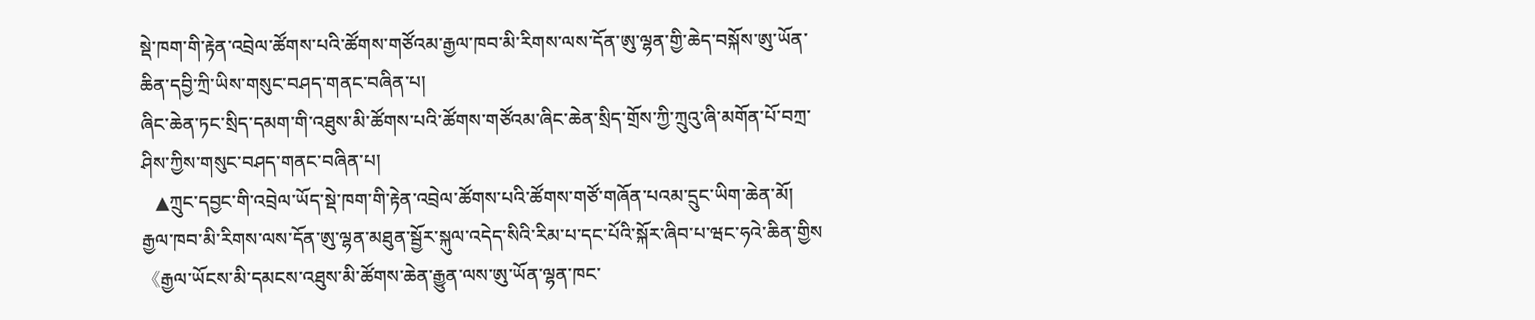སྡེ་ཁག་གི་རྟེན་འབྲེལ་ཚོགས་པའི་ཚོགས་གཙོའམ་རྒྱལ་ཁབ་མི་རིགས་ལས་དོན་ཨུ་ལྷན་གྱི་ཆེད་བསྐོས་ཨུ་ཡོན་ཆིན་དབྱི་ཀྲི་ཡིས་གསུང་བཤད་གནང་བཞིན་པ།
ཞིང་ཆེན་ཏང་སྲིད་དམག་གི་འཐུས་མི་ཚོགས་པའི་ཚོགས་གཙོའམ་ཞིང་ཆེན་སྲིད་གྲོས་ཀྱི་ཀྲུའུ་ཞི་མགོན་པོ་བཀྲ་ཤིས་ཀྱིས་གསུང་བཤད་གནང་བཞིན་པ།
   ▲ཀྲུང་དབྱང་གི་འབྲེལ་ཡོད་སྡེ་ཁག་གི་རྟེན་འབྲེལ་ཚོགས་པའི་ཚོགས་གཙོ་གཞོན་པའམ་དྲུང་ཡིག་ཆེན་མོ། རྒྱལ་ཁབ་མི་རིགས་ལས་དོན་ཨུ་ལྷན་མཐུན་སྦྱོར་སྐུལ་འདེད་སིའི་རིམ་པ་དང་པོའི་སྐོར་ཞིབ་པ་ཝང་ཧའེ་ཆིན་གྱིས《རྒྱལ་ཡོངས་མི་དམངས་འཐུས་མི་ཚོགས་ཆེན་རྒྱུན་ལས་ཨུ་ཡོན་ལྷན་ཁང་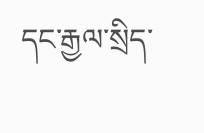དང་རྒྱལ་སྲིད་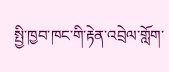སྤྱི་ཁྱབ་ཁང་གི་རྟེན་འབྲེལ་གློག་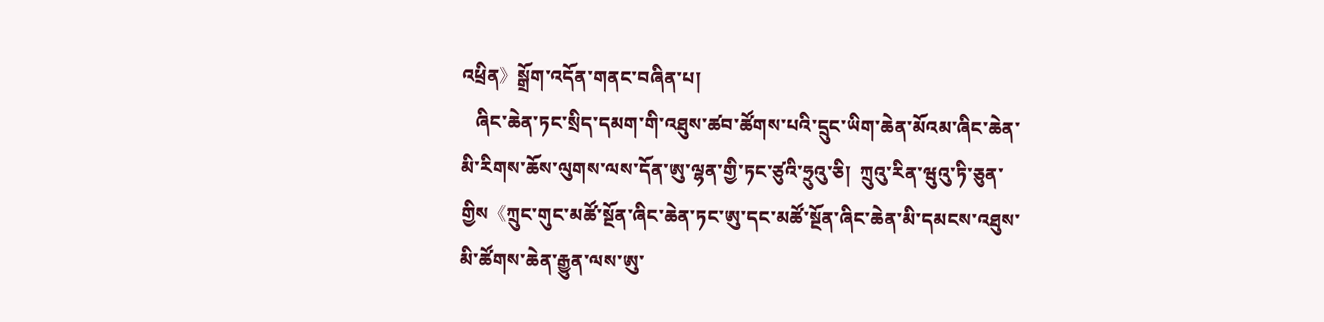འཕྲིན》སྒྲོག་འདོན་གནང་བཞིན་པ།
   ཞིང་ཆེན་ཏང་སྲིད་དམག་གི་འཐུས་ཚབ་ཚོགས་པའི་དྲུང་ཡིག་ཆེན་མོའམ་ཞིང་ཆེན་མི་རིགས་ཆོས་ལུགས་ལས་དོན་ཨུ་ལྷན་གྱི་ཏང་ཙུའི་ཧྲུའུ་ཅི།  ཀྲུའུ་རིན་ཝུའུ་ཏི་ཅུན་གྱིས《ཀྲུང་གུང་མཚོ་སྔོན་ཞིང་ཆེན་ཏང་ཨུ་དང་མཚོ་སྔོན་ཞིང་ཆེན་མི་དམངས་འཐུས་མི་ཚོགས་ཆེན་རྒྱུན་ལས་ཨུ་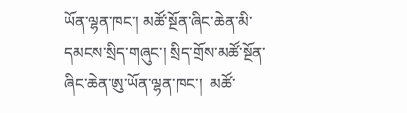ཡོན་ལྷན་ཁང་། མཚོ་སྔོན་ཞིང་ཆེན་མི་དམངས་སྲིད་གཞུང་། སྲིད་གྲོས་མཚོ་སྔོན་ཞིང་ཆེན་ཨུ་ཡོན་ལྷན་ཁང་།  མཚོ་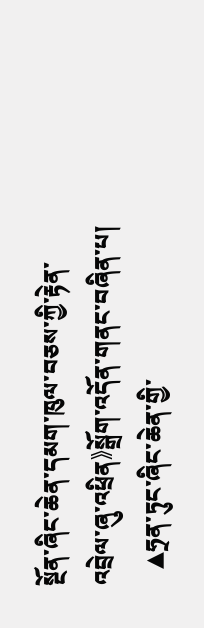སྔོན་ཞིང་ཆེན་དམག་ཁུལ་བཅས་ཀྱི་རྟེན་འབྲེལ་ཞུ་འཕྲིན》སྒྲོག་འདོན་གནང་བཞིན་པ།
   ▲ཧྲན་ཏུང་ཞིང་ཆེན་གྱི་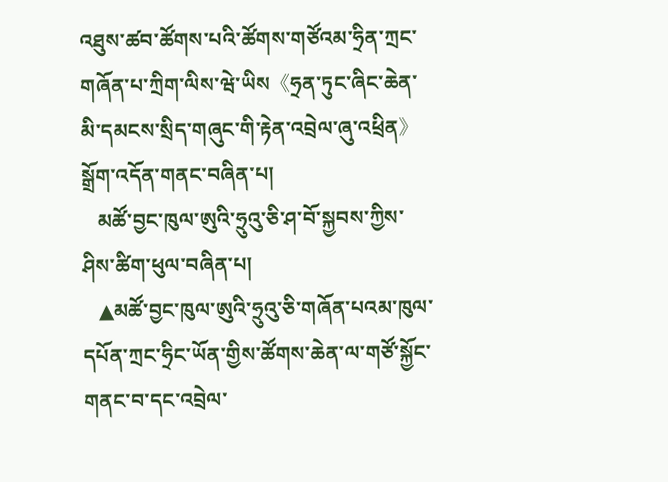འཐུས་ཚབ་ཚོགས་པའི་ཚོགས་གཙོའམ་ཧྲིན་ཀྲང་གཞོན་པ་ཀྲིག་ལིས་ཝེ་ཡིས《ཧྲན་ཏུང་ཞིང་ཆེན་མི་དམངས་སྲིད་གཞུང་གི་རྟེན་འབྲེལ་ཞུ་འཕྲིན》སྒྲོག་འདོན་གནང་བཞིན་པ།
   མཚོ་བྱང་ཁུལ་ཨུའི་ཧྲུའུ་ཅི་ཤ་བོ་སྐྱབས་ཀྱིས་ཤིས་ཚིག་ཕུལ་བཞིན་པ།
   ▲མཚོ་བྱང་ཁུལ་ཨུའི་ཧྲུའུ་ཅི་གཞོན་པའམ་ཁུལ་དཔོན་ཀྲང་ཧྲིང་ཡོན་གྱིས་ཚོགས་ཆེན་ལ་གཙོ་སྐྱོང་གནང་བ་དང་འབྲེལ་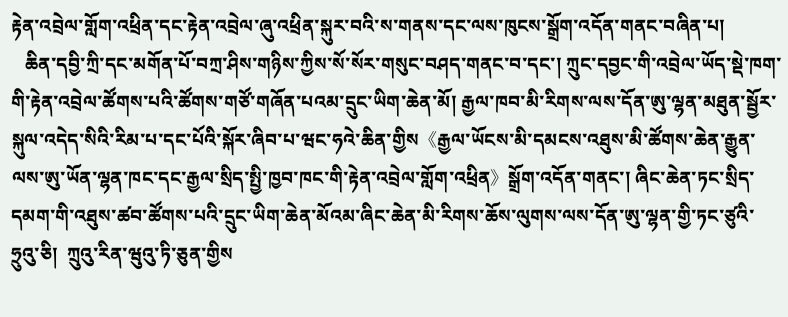རྟེན་འབྲེལ་གློག་འཕྲིན་དང་རྟེན་འབྲེལ་ཞུ་འཕྲིན་སྐུར་བའི་ས་གནས་དང་ལས་ཁུངས་སྒྲོག་འདོན་གནང་བཞིན་པ།
   ཆིན་དབྱི་ཀྲི་དང་མགོན་པོ་བཀྲ་ཤིས་གཉིས་ཀྱིས་སོ་སོར་གསུང་བཤད་གནང་བ་དང་། ཀྲུང་དབྱང་གི་འབྲེལ་ཡོད་སྡེ་ཁག་གི་རྟེན་འབྲེལ་ཚོགས་པའི་ཚོགས་གཙོ་གཞོན་པའམ་དྲུང་ཡིག་ཆེན་མོ། རྒྱལ་ཁབ་མི་རིགས་ལས་དོན་ཨུ་ལྷན་མཐུན་སྦྱོར་སྐུལ་འདེད་སིའི་རིམ་པ་དང་པོའི་སྐོར་ཞིབ་པ་ཝང་ཧའེ་ཆིན་གྱིས《རྒྱལ་ཡོངས་མི་དམངས་འཐུས་མི་ཚོགས་ཆེན་རྒྱུན་ལས་ཨུ་ཡོན་ལྷན་ཁང་དང་རྒྱལ་སྲིད་སྤྱི་ཁྱབ་ཁང་གི་རྟེན་འབྲེལ་གློག་འཕྲིན》སྒྲོག་འདོན་གནང་། ཞིང་ཆེན་ཏང་སྲིད་དམག་གི་འཐུས་ཚབ་ཚོགས་པའི་དྲུང་ཡིག་ཆེན་མོའམ་ཞིང་ཆེན་མི་རིགས་ཆོས་ལུགས་ལས་དོན་ཨུ་ལྷན་གྱི་ཏང་ཙུའི་ཧྲུའུ་ཅི།  ཀྲུའུ་རིན་ཝུའུ་ཏི་ཅུན་གྱིས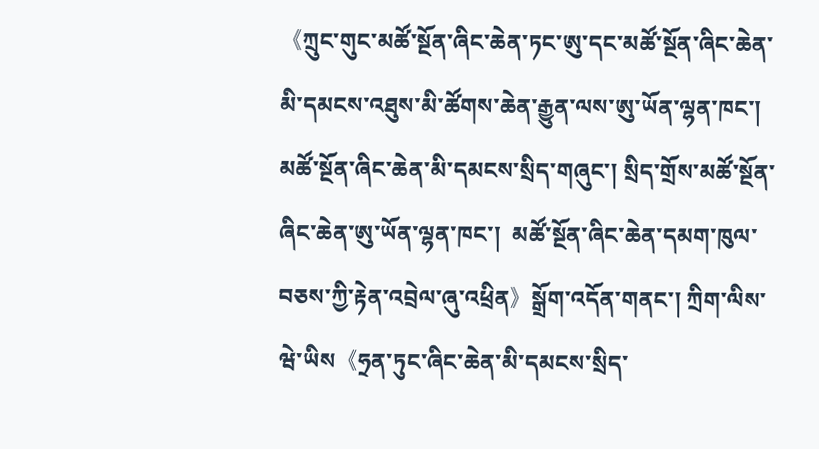《ཀྲུང་གུང་མཚོ་སྔོན་ཞིང་ཆེན་ཏང་ཨུ་དང་མཚོ་སྔོན་ཞིང་ཆེན་མི་དམངས་འཐུས་མི་ཚོགས་ཆེན་རྒྱུན་ལས་ཨུ་ཡོན་ལྷན་ཁང་། མཚོ་སྔོན་ཞིང་ཆེན་མི་དམངས་སྲིད་གཞུང་། སྲིད་གྲོས་མཚོ་སྔོན་ཞིང་ཆེན་ཨུ་ཡོན་ལྷན་ཁང་།  མཚོ་སྔོན་ཞིང་ཆེན་དམག་ཁུལ་བཅས་ཀྱི་རྟེན་འབྲེལ་ཞུ་འཕྲིན》སྒྲོག་འདོན་གནང་། ཀྲིག་ལིས་ཝེ་ཡིས《ཧྲན་ཏུང་ཞིང་ཆེན་མི་དམངས་སྲིད་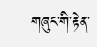གཞུང་གི་རྟེན་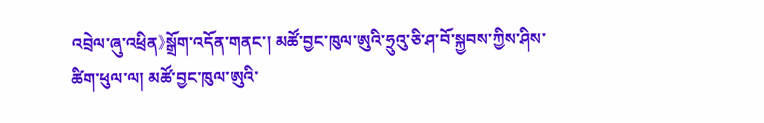འབྲེལ་ཞུ་འཕྲིན》སྒྲོག་འདོན་གནང་། མཚོ་བྱང་ཁུལ་ཨུའི་ཧྲུའུ་ཅི་ཤ་བོ་སྐྱབས་ཀྱིས་ཤིས་ཚིག་ཕུལ་ལ། མཚོ་བྱང་ཁུལ་ཨུའི་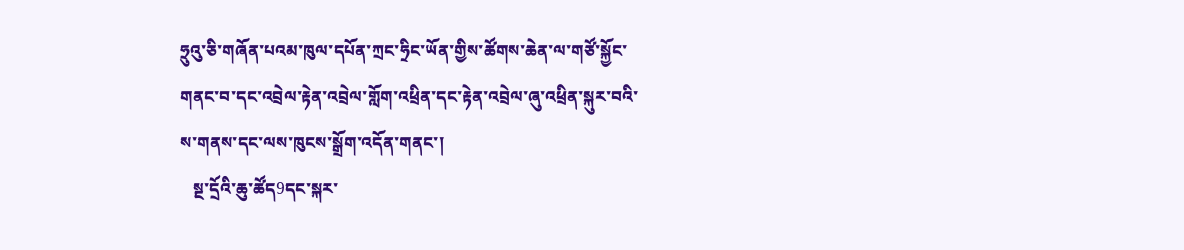ཧྲུའུ་ཅི་གཞོན་པའམ་ཁུལ་དཔོན་ཀྲང་ཧྲིང་ཡོན་གྱིས་ཚོགས་ཆེན་ལ་གཙོ་སྐྱོང་གནང་བ་དང་འབྲེལ་རྟེན་འབྲེལ་གློག་འཕྲིན་དང་རྟེན་འབྲེལ་ཞུ་འཕྲིན་སྐུར་བའི་ས་གནས་དང་ལས་ཁུངས་སྒྲོག་འདོན་གནང་།
   སྔ་དྲོའི་ཆུ་ཚོད9དང་སྐར་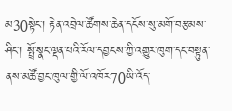མ30སྟེང་། རྟེན་འབྲེལ་ཚོགས་ཆེན་དངོས་སུ་མགོ་བརྩམས་ཤིང་། སྤྲོ་སྣང་ལྡན་པའི་རོལ་དབྱངས་ཀྱི་འགྱུར་ཁུག་དང་བསྟུན་ནས་མཚོ་བྱང་ཁུལ་གྱི་ལོ་འཁོར70ཡི་འོད་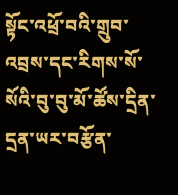སྟོང་འཕྲོ་བའི་གྲུབ་འབྲས་དང་རིགས་སོ་སོའི་བུ་བུ་མོ་ཚོས་དྲིན་དྲན་ཡར་བརྩོན་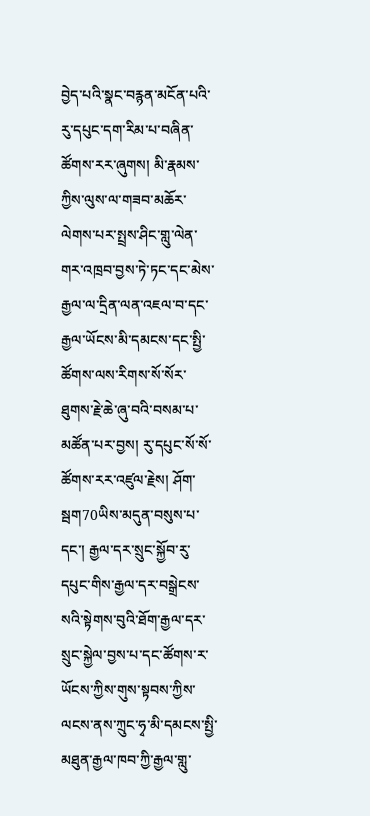བྱེད་པའི་སྣང་བརྙན་མངོན་པའི་རུ་དཔུང་དག་རིམ་པ་བཞིན་ཚོགས་རར་ཞུགས། མི་རྣམས་ཀྱིས་ལུས་ལ་གཟབ་མཆོར་ལེགས་པར་སྤྲས་ཤིང་གླུ་ལེན་གར་འཁྲབ་བྱས་ཏེ་ཏང་དང་མེས་རྒྱལ་ལ་དྲིན་ལན་འཇལ་བ་དང་རྒྱལ་ཡོངས་མི་དམངས་དང་སྤྱི་ཚོགས་ལས་རིགས་སོ་སོར་ཐུགས་རྗེ་ཆེ་ཞུ་བའི་བསམ་པ་མཚོན་པར་བྱས། རུ་དཔུང་སོ་སོ་ཚོགས་རར་འཛུལ་རྗེས། ཤོག་སྦག70ཡིས་མདུན་བསུས་པ་དང་། རྒྱལ་དར་སྲུང་སྐྱོབ་རུ་དཔུང་གིས་རྒྱལ་དར་བསྒྲེངས་སའི་སྟེགས་བུའི་ཐོག་རྒྱལ་དར་སྲུང་སྐྱེལ་བྱས་པ་དང་ཚོགས་ར་ཡོངས་ཀྱིས་གུས་སྟབས་ཀྱིས་ལངས་ནས་ཀྲུང་ཧྭ་མི་དམངས་སྤྱི་མཐུན་རྒྱལ་ཁབ་ཀྱི་རྒྱལ་གླུ་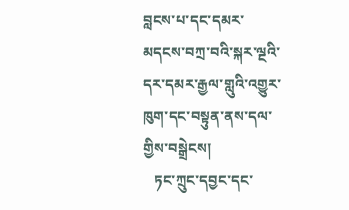བླངས་པ་དང་དམར་མདངས་བཀྲ་བའི་སྐར་ལྔའི་དར་དམར་རྒྱལ་གླུའི་འགྱུར་ཁུག་དང་བསྟུན་ནས་དལ་གྱིས་བསྒྲེངས།
   ཏང་ཀྲུང་དབྱང་དང་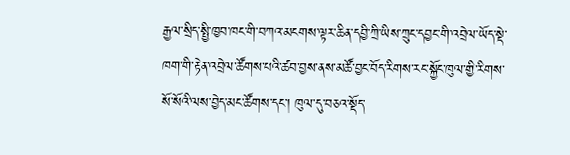རྒྱལ་སྲིད་སྤྱི་ཁྱབ་ཁང་གི་བཀའ་མངགས་ལྟར་ཆིན་དབྱི་ཀྲི་ཡིས་ཀྲུང་དབྱང་གི་འབྲེལ་ཡོད་སྡེ་ཁག་གི་རྟེན་འབྲེལ་ཚོགས་པའི་ཚབ་བྱས་ནས་མཚོ་བྱང་བོད་རིགས་རང་སྐྱོང་ཁུལ་གྱི་རིགས་སོ་སོའི་ལས་བྱེད་མང་ཚོགས་དང་། ཁུལ་དུ་བཅའ་སྡོད་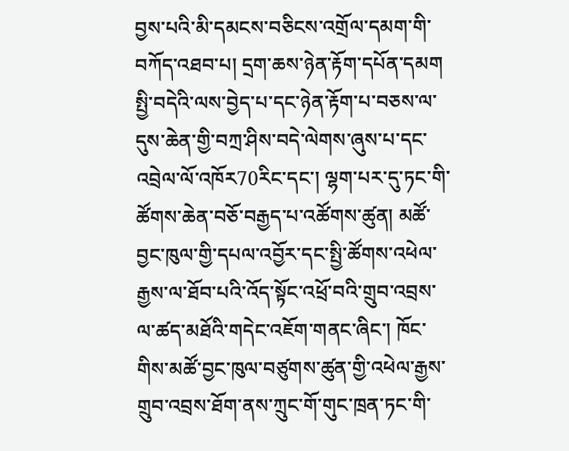བྱས་པའི་མི་དམངས་བཅིངས་འགྲོལ་དམག་གི་བཀོད་འཐབ་པ། དྲག་ཆས་ཉེན་རྟོག་དཔོན་དམག སྤྱི་བདེའི་ལས་བྱེད་པ་དང་ཉེན་རྟོག་པ་བཅས་ལ་དུས་ཆེན་གྱི་བཀྲ་ཤིས་བདེ་ལེགས་ཞུས་པ་དང་འབྲེལ་ལོ་འཁོར70རིང་དང་། ལྷག་པར་དུ་ཏང་གི་ཚོགས་ཆེན་བཅོ་བརྒྱད་པ་འཚོགས་ཚུན། མཚོ་བྱང་ཁུལ་གྱི་དཔལ་འབྱོར་དང་སྤྱི་ཚོགས་འཕེལ་རྒྱས་ལ་ཐོབ་པའི་འོད་སྟོང་འཕྲོ་བའི་གྲུབ་འབྲས་ལ་ཚད་མཐོའི་གདེང་འཇོག་གནང་ཞིང་། ཁོང་གིས་མཚོ་བྱང་ཁུལ་བཙུགས་ཚུན་གྱི་འཕེལ་རྒྱས་གྲུབ་འབྲས་ཐོག་ནས་ཀྲུང་གོ་གུང་ཁྲན་ཏང་གི་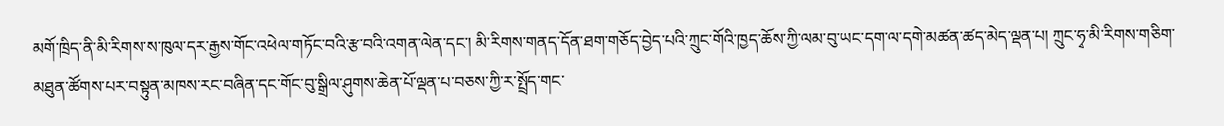མགོ་ཁྲིད་ནི་མི་རིགས་ས་ཁུལ་དར་རྒྱས་གོང་འཕེལ་གཏོང་བའི་རྩ་བའི་འགན་ལེན་དང་། མི་རིགས་གནད་དོན་ཐག་གཅོད་བྱེད་པའི་ཀྲུང་གོའི་ཁྱད་ཆོས་ཀྱི་ལམ་བུ་ཡང་དག་ལ་དགེ་མཚན་ཚད་མེད་ལྡན་པ། ཀྲུང་ཧྭ་མི་རིགས་གཅིག་མཐུན་ཚོགས་པར་བསྟུན་མཁས་རང་བཞིན་དང་གོང་བུ་སྒྲིལ་ཤུགས་ཆེན་པོ་ལྡན་པ་བཅས་ཀྱི་ར་སྤྲོད་གང་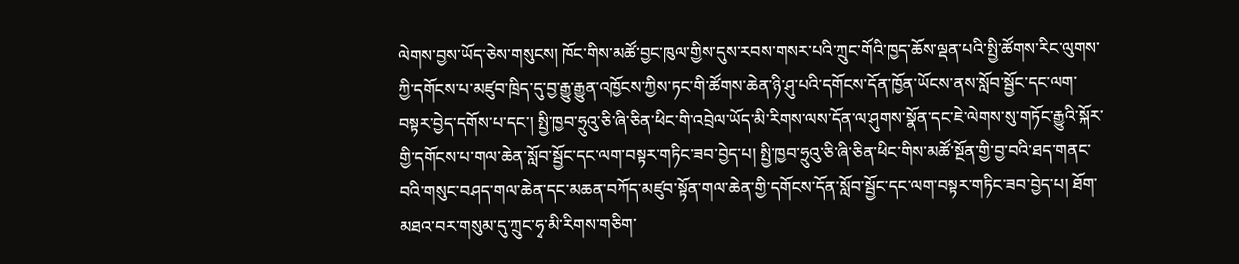ལེགས་བྱས་ཡོད་ཅེས་གསུངས། ཁོང་གིས་མཚོ་བྱང་ཁུལ་གྱིས་དུས་རབས་གསར་པའི་ཀྲུང་གོའི་ཁྱད་ཆོས་ལྡན་པའི་སྤྱི་ཚོགས་རིང་ལུགས་ཀྱི་དགོངས་པ་མཛུབ་ཁྲིད་དུ་བྱ་རྒྱུ་རྒྱུན་འཁྱོངས་ཀྱིས་ཏང་གི་ཚོགས་ཆེན་ཉི་ཤུ་པའི་དགོངས་དོན་ཁྱོན་ཡོངས་ནས་སློབ་སྦྱོང་དང་ལག་བསྟར་བྱེད་དགོས་པ་དང་། སྤྱི་ཁྱབ་ཧྲུའུ་ཅི་ཞི་ཅིན་ཕིང་གི་འབྲེལ་ཡོད་མི་རིགས་ལས་དོན་ལ་ཤུགས་སྣོན་དང་ཇེ་ལེགས་སུ་གཏོང་རྒྱུའི་སྐོར་གྱི་དགོངས་པ་གལ་ཆེན་སློབ་སྦྱོང་དང་ལག་བསྟར་གཏིང་ཟབ་བྱེད་པ། སྤྱི་ཁྱབ་ཧྲུའུ་ཅི་ཞི་ཅིན་ཕིང་གིས་མཚོ་སྔོན་གྱི་བྱ་བའི་ཐད་གནང་བའི་གསུང་བཤད་གལ་ཆེན་དང་མཆན་བཀོད་མཛུབ་སྟོན་གལ་ཆེན་གྱི་དགོངས་དོན་སློབ་སྦྱོང་དང་ལག་བསྟར་གཏིང་ཟབ་བྱེད་པ། ཐོག་མཐའ་བར་གསུམ་དུ་ཀྲུང་ཧྭ་མི་རིགས་གཅིག་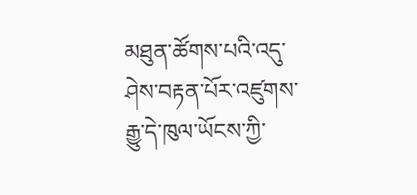མཐུན་ཚོགས་པའི་འདུ་ཤེས་བརྟན་པོར་འཛུགས་རྒྱུ་དེ་ཁུལ་ཡོངས་ཀྱི་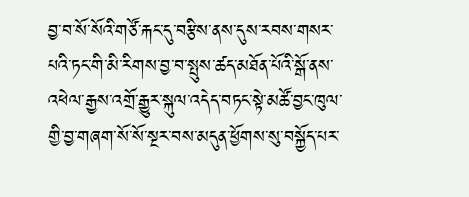བྱ་བ་སོ་སོའི་གཙོ་རྐང་དུ་བརྩིས་ནས་དུས་རབས་གསར་པའི་ཏང་གི་མི་རིགས་བྱ་བ་སྤུས་ཚད་མཐོན་པོའི་སྒོ་ནས་འཕེལ་རྒྱས་འགྲོ་རྒྱུར་སྐུལ་འདེད་བཏང་སྟེ་མཚོ་བྱང་ཁུལ་གྱི་བྱ་གཞག་སོ་སོ་སྔར་བས་མདུན་ཕྱོགས་སུ་བསྐྱོད་པར་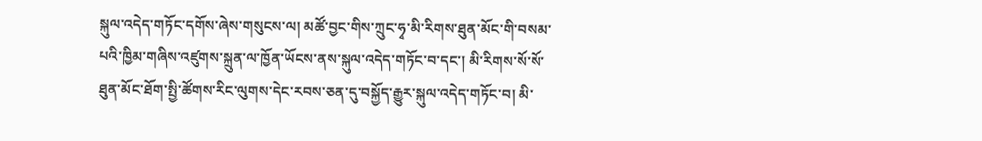སྐུལ་འདེད་གཏོང་དགོས་ཞེས་གསུངས་ལ། མཚོ་བྱང་གིས་ཀྲུང་ཧྭ་མི་རིགས་ཐུན་མོང་གི་བསམ་པའི་ཁྱིམ་གཞིས་འཛུགས་སྐྲུན་ལ་ཁྱོན་ཡོངས་ནས་སྐུལ་འདེད་གཏོང་བ་དང་། མི་རིགས་སོ་སོ་ཐུན་མོང་ཐོག་སྤྱི་ཚོགས་རིང་ལུགས་དེང་རབས་ཅན་དུ་བསྐྱོད་རྒྱུར་སྐུལ་འདེད་གཏོང་བ། མི་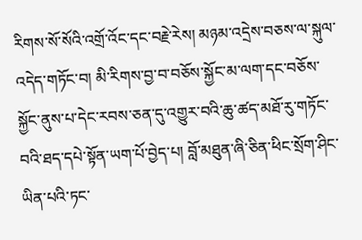རིགས་སོ་སོའི་འགྲོ་འོང་དང་བརྗེ་རེས། མཉམ་འདྲེས་བཅས་ལ་སྐུལ་འདེད་གཏོང་བ། མི་རིགས་བྱ་བ་བཅོས་སྐྱོང་མ་ལག་དང་བཅོས་སྐྱོང་ནུས་པ་དེང་རབས་ཅན་དུ་འགྱུར་བའི་ཆུ་ཚད་མཐོ་རུ་གཏོང་བའི་ཐད་དཔེ་སྟོན་ཡག་པོ་བྱེད་པ། བློ་མཐུན་ཞི་ཅིན་ཕིང་སྲོག་ཤིང་ཡིན་པའི་ཏང་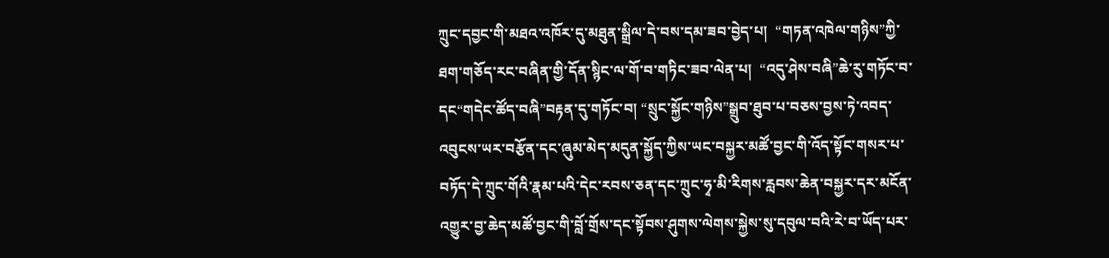ཀྲུང་དབྱང་གི་མཐའ་འཁོར་དུ་མཐུན་སྒྲིལ་དེ་བས་དམ་ཟབ་བྱེད་པ།  “གཏན་འཁེལ་གཉིས”ཀྱི་ཐག་གཅོད་རང་བཞིན་གྱི་དོན་སྙིང་ལ་གོ་བ་གཏིང་ཟབ་ལེན་པ།  “འདུ་ཤེས་བཞི”ཆེ་རུ་གཏོང་བ་དང“གདེང་ཚོད་བཞི”བརྟན་དུ་གཏོང་བ། “སྲུང་སྐྱོང་གཉིས”སྒྲུབ་ཐུབ་པ་བཅས་བྱས་ཏེ་འབད་འབུངས་ཡར་བརྩོན་དང་ཞུམ་མེད་མདུན་སྐྱོད་ཀྱིས་ཡང་བསྐྱར་མཚོ་བྱང་གི་འོད་སྟོང་གསར་པ་བཏོད་དེ་ཀྲུང་གོའི་རྣམ་པའི་དེང་རབས་ཅན་དང་ཀྲུང་ཧྭ་མི་རིགས་རླབས་ཆེན་བསྐྱར་དར་མངོན་འགྱུར་བྱ་ཆེད་མཚོ་བྱང་གི་བློ་གྲོས་དང་སྟོབས་ཤུགས་ལེགས་སྐྱེས་སུ་དབུལ་བའི་རེ་བ་ཡོད་པར་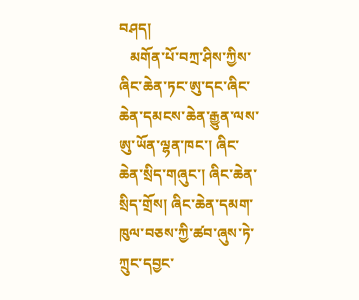བཤད།
   མགོན་པོ་བཀྲ་ཤིས་ཀྱིས་ཞིང་ཆེན་ཏང་ཨུ་དང་ཞིང་ཆེན་དམངས་ཆེན་རྒྱུན་ལས་ཨུ་ཡོན་ལྷན་ཁང་། ཞིང་ཆེན་སྲིད་གཞུང་། ཞིང་ཆེན་སྲིད་གྲོས། ཞིང་ཆེན་དམག་ཁུལ་བཅས་ཀྱི་ཚབ་ཞུས་ཏེ་ཀྲུང་དབྱང་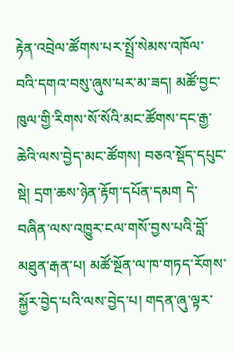རྟེན་འབྲེལ་ཚོགས་པར་སྤྲོ་སེམས་འཁོལ་བའི་དགའ་བསུ་ཞུས་པར་མ་ཟད། མཚོ་བྱང་ཁུལ་གྱི་རིགས་སོ་སོའི་མང་ཚོགས་དང་རྒྱ་ཆེའི་ལས་བྱེད་མང་ཚོགས། བཅའ་སྡོད་དཔུང་སྡེ། དྲག་ཆས་ཉེན་རྟོག་དཔོན་དམག དེ་བཞིན་ལས་འཁྱུར་ངལ་གསོ་བྱས་པའི་བློ་མཐུན་རྒན་པ། མཚོ་སྔོན་ལ་ཁ་གཏད་རོགས་སྐྱོར་བྱེད་པའི་ལས་བྱེད་པ། གདན་ཞུ་ལྟར་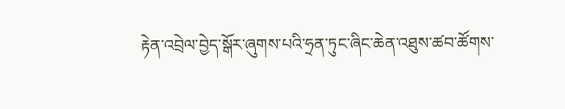རྟེན་འབྲེལ་བྱེད་སྒོར་ཞུགས་པའི་ཧྲན་ཏུང་ཞིང་ཆེན་འཐུས་ཚབ་ཚོགས་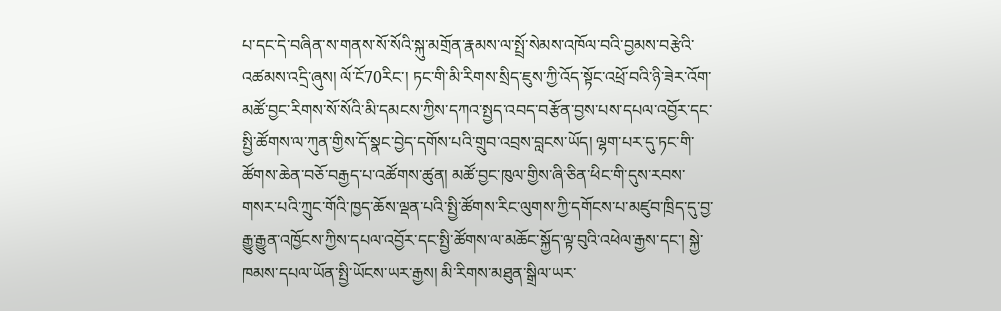པ་དང་དེ་བཞིན་ས་གནས་སོ་སོའི་སྐུ་མགྲོན་རྣམས་ལ་སྤྲོ་སེམས་འཁོལ་བའི་བྱམས་བརྩེའི་འཚམས་འདྲི་ཞུས། ལོ་ངོ70རིང་། ཏང་གི་མི་རིགས་སྲིད་ཇུས་ཀྱི་འོད་སྟོང་འཕྲོ་བའི་ཉི་ཟེར་འོག་མཚོ་བྱང་རིགས་སོ་སོའི་མི་དམངས་ཀྱིས་དཀའ་སྤྱད་འབད་བརྩོན་བྱས་པས་དཔལ་འབྱོར་དང་སྤྱི་ཚོགས་ལ་ཀུན་གྱིས་དོ་སྣང་བྱེད་དགོས་པའི་གྲུབ་འབྲས་བླངས་ཡོད། ལྷག་པར་དུ་ཏང་གི་ཚོགས་ཆེན་བཅོ་བརྒྱད་པ་འཚོགས་ཚུན། མཚོ་བྱང་ཁུལ་གྱིས་ཞི་ཅིན་ཕིང་གི་དུས་རབས་གསར་པའི་ཀྲུང་གོའི་ཁྱད་ཆོས་ལྡན་པའི་སྤྱི་ཚོགས་རིང་ལུགས་ཀྱི་དགོངས་པ་མཛུབ་ཁྲིད་དུ་བྱ་རྒྱུ་རྒྱུན་འཁྱོངས་ཀྱིས་དཔལ་འབྱོར་དང་སྤྱི་ཚོགས་ལ་མཆོང་སྐྱོད་ལྟ་བུའི་འཕེལ་རྒྱས་དང་། སྐྱེ་ཁམས་དཔལ་ཡོན་སྤྱི་ཡོངས་ཡར་རྒྱས། མི་རིགས་མཐུན་སྒྲིལ་ཡར་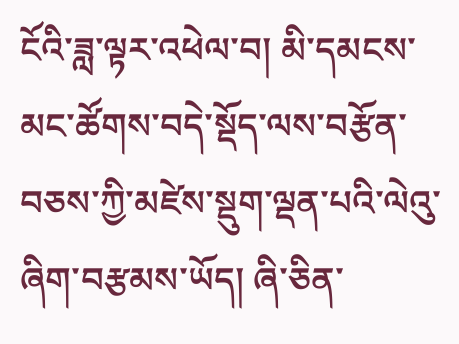ངོའི་ཟླ་ལྟར་འཕེལ་བ། མི་དམངས་མང་ཚོགས་བདེ་སྡོད་ལས་བརྩོན་བཅས་ཀྱི་མཛེས་སྡུག་ལྡན་པའི་ལེའུ་ཞིག་བརྩམས་ཡོད། ཞི་ཅིན་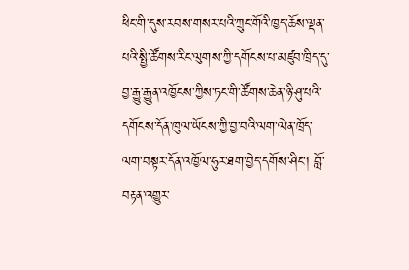ཕིང་གི་དུས་རབས་གསར་པའི་ཀྲུང་གོའི་ཁྱད་ཆོས་ལྡན་པའི་སྤྱི་ཚོགས་རིང་ལུགས་ཀྱི་དགོངས་པ་མཛུབ་ཁྲིད་དུ་བྱ་རྒྱུ་རྒྱུན་འཁྱོངས་ཀྱིས་ཏང་གི་ཚོགས་ཆེན་ཉི་ཤུ་པའི་དགོངས་དོན་ཁུལ་ཡོངས་ཀྱི་བྱ་བའི་ལག་ལེན་ཁྲོད་ལག་བསྟར་དོན་འཁྱོལ་ཧུར་ཐག་བྱེད་དགོས་ཤིང་། བློ་བརྟན་འགྱུར་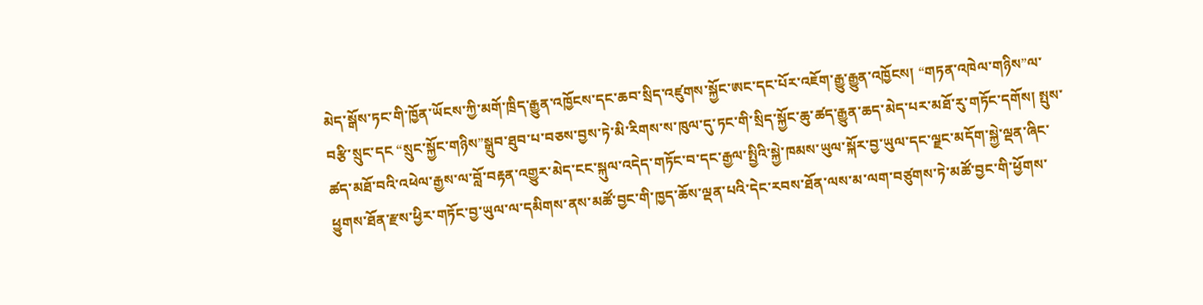མེད་སྒོས་ཏང་གི་ཁྱོན་ཡོངས་ཀྱི་མགོ་ཁྲིད་རྒྱུན་འཁྱོངས་དང་ཆབ་སྲིད་འཛུགས་སྐྱོང་ཨང་དང་པོར་འཇོག་རྒྱུ་རྒྱུན་འཁྱོངས། “གཏན་འཁེལ་གཉིས”ལ་བརྩི་སྲུང་དང “སྲུང་སྐྱོང་གཉིས”སྒྲུབ་ཐུབ་པ་བཅས་བྱས་ཏེ་མི་རིགས་ས་ཁུལ་དུ་ཏང་གི་སྲིད་སྐྱོང་ཆུ་ཚད་རྒྱུན་ཆད་མེད་པར་མཐོ་རུ་གཏོང་དགོས། སྤུས་ཚད་མཐོ་བའི་འཕེལ་རྒྱས་ལ་བློ་བརྟན་འགྱུར་མེད་ངང་སྐུལ་འདེད་གཏོང་བ་དང་རྒྱལ་སྤྱིའི་སྐྱེ་ཁམས་ཡུལ་སྐོར་བྱ་ཡུལ་དང་ལྗང་མདོག་སྐྱེ་ལྡན་ཞིང་ཕྱུགས་ཐོན་རྫས་ཕྱིར་གཏོང་བྱ་ཡུལ་ལ་དམིགས་ནས་མཚོ་བྱང་གི་ཁྱད་ཆོས་ལྡན་པའི་དེང་རབས་ཐོན་ལས་མ་ལག་བཙུགས་ཏེ་མཚོ་བྱང་གི་ཕྱོགས་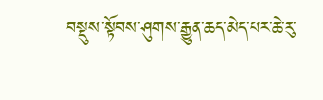བསྡུས་སྟོབས་ཤུགས་རྒྱུན་ཆད་མེད་པར་ཆེ་རུ་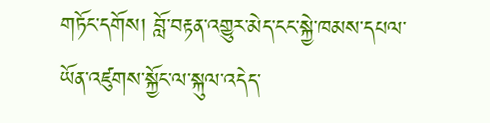གཏོང་དགོས། བློ་བརྟན་འགྱུར་མེད་ངང་སྐྱེ་ཁམས་དཔལ་ཡོན་འཛུགས་སྐྱོང་ལ་སྐུལ་འདེད་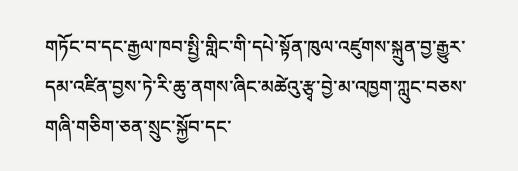གཏོང་བ་དང་རྒྱལ་ཁབ་སྤྱི་གླིང་གི་དཔེ་སྟོན་ཁུལ་འཛུགས་སྐྲུན་བྱ་རྒྱུར་དམ་འཛིན་བྱས་ཏེ་རི་ཆུ་ནགས་ཞིང་མཚེའུ་རྩྭ་བྱེ་མ་འཁྱག་ཀླུང་བཅས་གཞི་གཅིག་ཅན་སྲུང་སྐྱོབ་དང་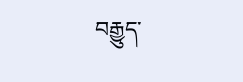བརྒྱུད་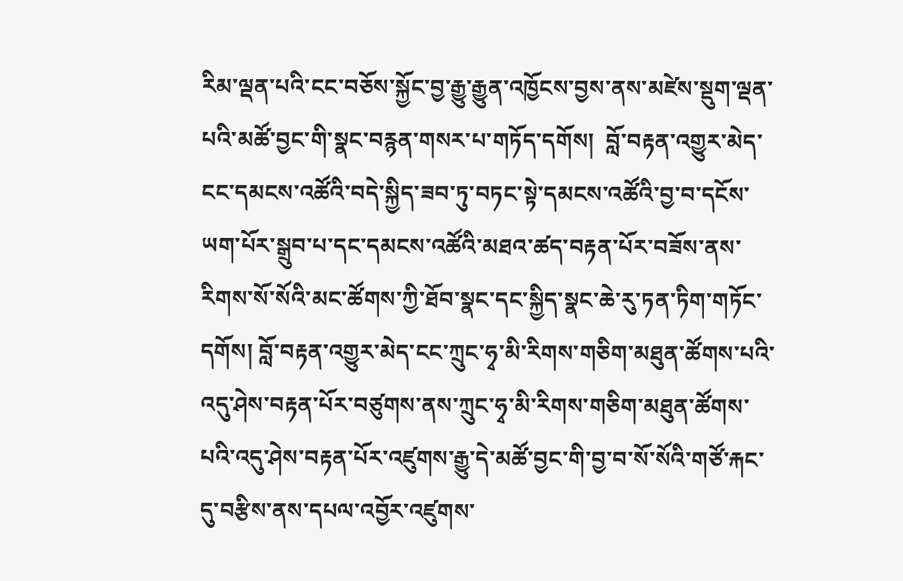རིམ་ལྡན་པའི་ངང་བཅོས་སྐྱོང་བྱ་རྒྱུ་རྒྱུན་འཁྱོངས་བྱས་ནས་མཛེས་སྡུག་ལྡན་པའི་མཚོ་བྱང་གི་སྣང་བརྙན་གསར་པ་གཏོད་དགོས།  བློ་བརྟན་འགྱུར་མེད་ངང་དམངས་འཚོའི་བདེ་སྐྱིད་ཟབ་ཏུ་བཏང་སྟེ་དམངས་འཚོའི་བྱ་བ་དངོས་ཡག་པོར་སྒྲུབ་པ་དང་དམངས་འཚོའི་མཐའ་ཚད་བརྟན་པོར་བཟོས་ནས་རིགས་སོ་སོའི་མང་ཚོགས་ཀྱི་ཐོབ་སྣང་དང་སྐྱིད་སྣང་ཆེ་རུ་ཏན་ཏིག་གཏོང་དགོས། བློ་བརྟན་འགྱུར་མེད་ངང་ཀྲུང་ཧྭ་མི་རིགས་གཅིག་མཐུན་ཚོགས་པའི་འདུ་ཤེས་བརྟན་པོར་བཙུགས་ནས་ཀྲུང་ཧྭ་མི་རིགས་གཅིག་མཐུན་ཚོགས་པའི་འདུ་ཤེས་བརྟན་པོར་འཛུགས་རྒྱུ་དེ་མཚོ་བྱང་གི་བྱ་བ་སོ་སོའི་གཙོ་རྐང་དུ་བརྩིས་ནས་དཔལ་འབྱོར་འཛུགས་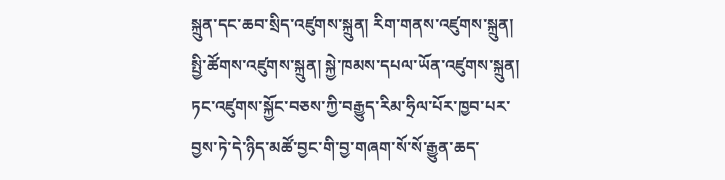སྐྲུན་དང་ཆབ་སྲིད་འཛུགས་སྐྲུན། རིག་གནས་འཛུགས་སྐྲུན། སྤྱི་ཚོགས་འཛུགས་སྐྲུན། སྐྱེ་ཁམས་དཔལ་ཡོན་འཛུགས་སྐྲུན། ཏང་འཛུགས་སྐྱོང་བཅས་ཀྱི་བརྒྱུད་རིམ་ཧྲིལ་པོར་ཁྱབ་པར་བྱས་ཏེ་དེ་ཉིད་མཚོ་བྱང་གི་བྱ་གཞག་སོ་སོ་རྒྱུན་ཆད་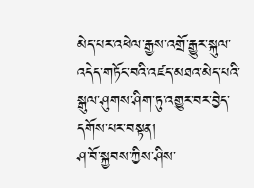མེད་པར་འཕེལ་རྒྱས་འགྲོ་རྒྱུར་སྐུལ་འདེད་གཏོང་བའི་འཛད་མཐའ་མེད་པའི་སྒུལ་ཤུགས་ཤིག་ཏུ་འགྱུར་བར་བྱེད་དགོས་པར་བསྟན།
ཤ་བོ་སྐྱབས་ཀྱིས་ཤིས་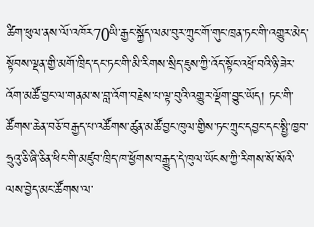ཚིག་ཕུལ་ནས་ལོ་འཁོར70ཡི་རྒྱང་སྐྱོད་ལམ་བུར་ཀྲུང་གོ་གུང་ཁྲན་ཏང་གི་འགྱུར་མེད་སྟོབས་ལྡན་གྱི་མགོ་ཁྲིད་དང་ཏང་གི་མི་རིགས་སྲིད་ཇུས་ཀྱི་འོད་སྟོང་འཕྲོ་བའི་ཉི་ཟེར་འོག་མཚོ་བྱང་ལ་གནམ་ས་བླ་འོག་བརྗེས་པ་ལྟ་བུའི་འགྱུར་ལྡོག་བྱུང་ཡོད། ཏང་གི་ཚོགས་ཆེན་བཅོ་བརྒྱད་པ་འཚོགས་ཚུན་མཚོ་བྱང་ཁུལ་གྱིས་ཏང་ཀྲུང་དབྱང་དང་སྤྱི་ཁྱབ་ཧྲུའུ་ཅི་ཞི་ཅིན་ཕིང་གི་མཛུབ་ཁྲིད་ཁ་ཕྱོགས་བརྒྱུད་དེ་ཁུལ་ཡོངས་ཀྱི་རིགས་སོ་སོའི་ལས་བྱེད་མང་ཚོགས་ལ་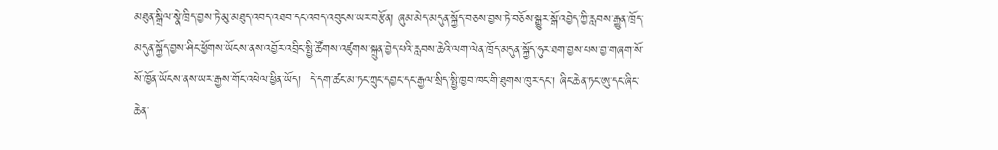མཐུན་སྒྲིལ་སྣེ་ཁྲིད་བྱས་ཏེ་མུ་མཐུད་འབད་འཐབ་དང་འབད་འབུངས་ཡར་བརྩོན། ཞུམ་མེད་མདུན་སྐྱོད་བཅས་བྱས་ཏེ་བཅོས་སྒྱུར་སྒོ་འབྱེད་ཀྱི་རླབས་རྒྱུན་ཁྲོད་མདུན་སྐྱོད་བྱས་ཤིང་ཕྱོགས་ཡོངས་ནས་འབྱོར་འབྲིང་སྤྱི་ཚོགས་འཛུགས་སྐྲུན་བྱེད་པའི་རླབས་ཆེའི་ལག་ལེན་ཁྲོད་མདུན་སྐྱོད་ཧུར་ཐག་བྱས་པས་བྱ་གཞག་སོ་སོ་ཁྱོན་ཡོངས་ནས་ཡར་རྒྱས་གོང་འཕེལ་ཕྱིན་ཡོད།  དེ་དག་ཚང་མ་ཏང་ཀྲུང་དབྱང་དང་རྒྱལ་སྲིད་སྤྱི་ཁྱབ་ཁང་གི་ཐུགས་ཁུར་དང་། ཞིང་ཆེན་ཏང་ཨུ་དང་ཞིང་ཆེན་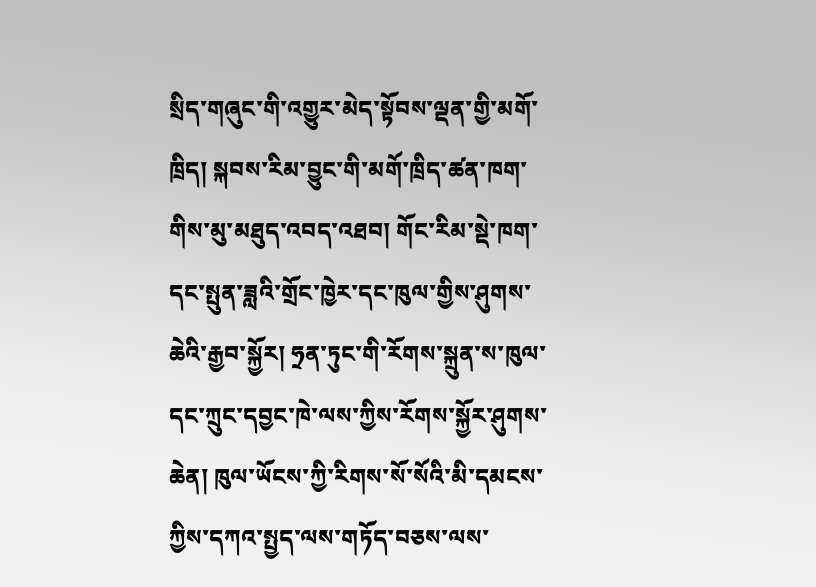སྲིད་གཞུང་གི་འགྱུར་མེད་སྟོབས་ལྡན་གྱི་མགོ་ཁྲིད། སྐབས་རིམ་བྱུང་གི་མགོ་ཁྲིད་ཚན་ཁག་གིས་མུ་མཐུད་འབད་འཐབ། གོང་རིམ་སྡེ་ཁག་དང་སྤུན་ཟླའི་གྲོང་ཁྱེར་དང་ཁུལ་གྱིས་ཤུགས་ཆེའི་རྒྱབ་སྐྱོར། ཧྲན་ཏུང་གི་རོགས་སྐྲུན་ས་ཁུལ་དང་ཀྲུང་དབྱང་ཁེ་ལས་ཀྱིས་རོགས་སྐྱོར་ཤུགས་ཆེན། ཁུལ་ཡོངས་ཀྱི་རིགས་སོ་སོའི་མི་དམངས་ཀྱིས་དཀའ་སྤྱད་ལས་གཏོད་བཅས་ལས་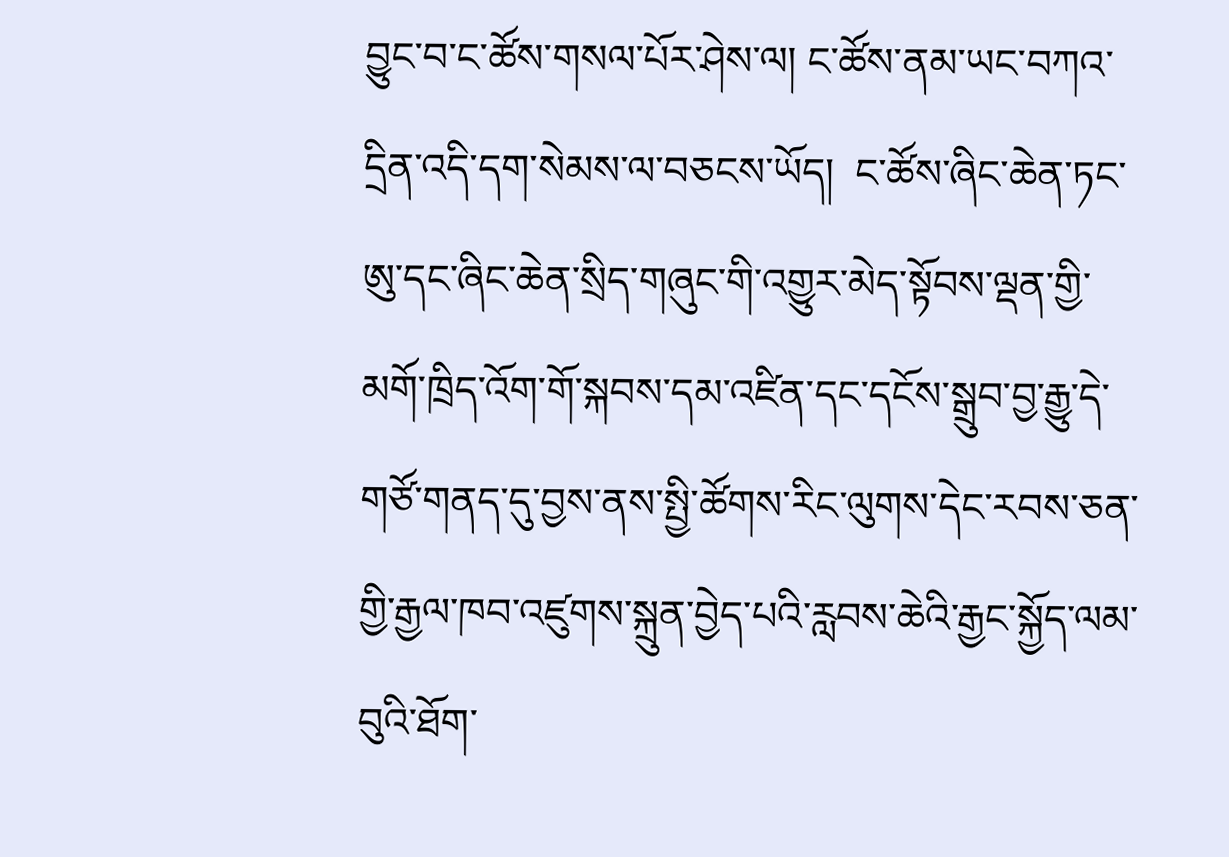བྱུང་བ་ང་ཚོས་གསལ་པོར་ཤེས་ལ། ང་ཚོས་ནམ་ཡང་བཀའ་དྲིན་འདི་དག་སེམས་ལ་བཅངས་ཡོད།  ང་ཚོས་ཞིང་ཆེན་ཏང་ཨུ་དང་ཞིང་ཆེན་སྲིད་གཞུང་གི་འགྱུར་མེད་སྟོབས་ལྡན་གྱི་མགོ་ཁྲིད་འོག་གོ་སྐབས་དམ་འཛིན་དང་དངོས་སྒྲུབ་བྱ་རྒྱུ་དེ་གཙོ་གནད་དུ་བྱས་ནས་སྤྱི་ཚོགས་རིང་ལུགས་དེང་རབས་ཅན་གྱི་རྒྱལ་ཁབ་འཛུགས་སྐྲུན་བྱེད་པའི་རླབས་ཆེའི་རྒྱང་སྐྱོད་ལམ་བུའི་ཐོག་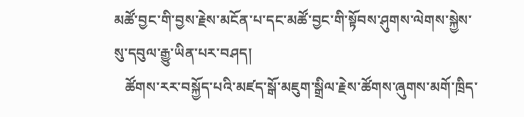མཚོ་བྱང་གི་བྱས་རྗེས་མངོན་པ་དང་མཚོ་བྱང་གི་སྟོབས་ཤུགས་ལེགས་སྐྱེས་སུ་དབུལ་རྒྱུ་ཡིན་པར་བཤད།
   ཚོགས་རར་བསྐྱོད་པའི་མཛད་སྒོ་མཇུག་སྒྲིལ་རྗེས་ཚོགས་ཞུགས་མགོ་ཁྲིད་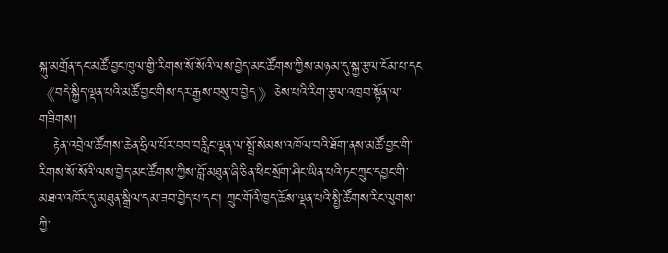སྐུ་མགྲོན་དང་མཚོ་བྱང་ཁུལ་གྱི་རིགས་སོ་སོའི་ལས་བྱེད་མང་ཚོགས་ཀྱིས་མཉམ་དུ་སྐྱ་རྩལ་ངོམ་པ་དང《བདེ་སྐྱིད་ལྡན་པའི་མཚོ་བྱང་གིས་དར་རྒྱས་བསུ་བ་བྱེད》ཅེས་པའི་རིག་རྩལ་འཁྲབ་སྟོན་ལ་གཟིགས།
   རྟེན་འབྲེལ་ཚོགས་ཆེན་ཧྲིལ་པོར་བབ་བརླིང་ལྡན་ལ་སྤྲོ་སེམས་འཁོལ་བའི་ཐོག་ནས་མཚོ་བྱང་གི་རིགས་སོ་སོའི་ལས་བྱེད་མང་ཚོགས་ཀྱིས་བློ་མཐུན་ཞི་ཅིན་ཕིང་སྲོག་ཤིང་ཡིན་པའི་ཏང་ཀྲུང་དབྱང་གི་མཐའ་འཁོར་དུ་མཐུན་སྒྲིལ་དམ་ཟབ་བྱེད་པ་དང་། ཀྲུང་གོའི་ཁྱད་ཆོས་ལྡན་པའི་སྤྱི་ཚོགས་རིང་ལུགས་ཀྱི་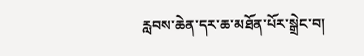རླབས་ཆེན་དར་ཆ་མཐོན་པོར་སྒྲེང་བ།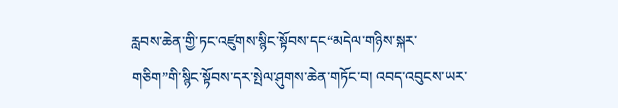རླབས་ཆེན་གྱི་ཏང་འཛུགས་སྙིང་སྟོབས་དང“མདེལ་གཉིས་སྐར་གཅིག”གི་སྙིང་སྟོབས་དར་སྤེལ་ཤུགས་ཆེན་གཏོང་བ། འབད་འབུངས་ཡར་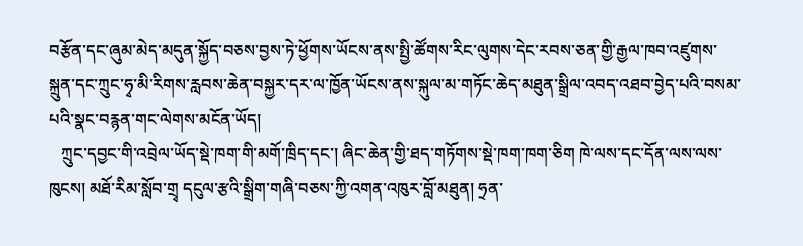བརྩོན་དང་ཞུམ་མེད་མདུན་སྐྱོད་བཅས་བྱས་ཏེ་ཕྱོགས་ཡོངས་ནས་སྤྱི་ཚོགས་རིང་ལུགས་དེང་རབས་ཅན་གྱི་རྒྱལ་ཁབ་འཛུགས་སྐྲུན་དང་ཀྲུང་ཧྭ་མི་རིགས་རླབས་ཆེན་བསྐྱར་དར་ལ་ཁྱོན་ཡོངས་ནས་སྐུལ་མ་གཏོང་ཆེད་མཐུན་སྒྲིལ་འབད་འཐབ་བྱེད་པའི་བསམ་པའི་སྣང་བརྙན་གང་ལེགས་མངོན་ཡོད།
   ཀྲུང་དབྱང་གི་འབྲེལ་ཡོད་སྡེ་ཁག་གི་མགོ་ཁྲིད་དང་། ཞིང་ཆེན་གྱི་ཐད་གཏོགས་སྡེ་ཁག་ཁག་ཅིག ཁེ་ལས་དང་དོན་ལས་ལས་ཁུངས། མཐོ་རིམ་སློབ་གྲྭ དངུལ་རྩའི་སྒྲིག་གཞི་བཅས་ཀྱི་འགན་འཁུར་བློ་མཐུན། ཧྲན་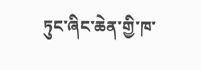ཏུང་ཞིང་ཆེན་གྱི་ཁ་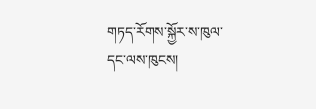གཏད་རོགས་སྐྱོར་ས་ཁུལ་དང་ལས་ཁུངས།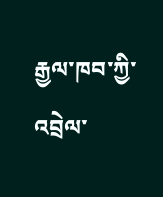རྒྱལ་ཁབ་ཀྱི་འབྲེལ་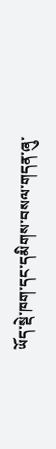ཡོད་སྡེ་ཁག་དང་དམིགས་བསལ་གདན་ཞུ་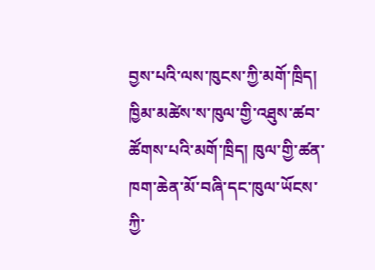བྱས་པའི་ལས་ཁུངས་ཀྱི་མགོ་ཁྲིད། ཁྱིམ་མཚེས་ས་ཁུལ་གྱི་འཐུས་ཚབ་ཚོགས་པའི་མགོ་ཁྲིད། ཁུལ་གྱི་ཚན་ཁག་ཆེན་མོ་བཞི་དང་ཁུལ་ཡོངས་ཀྱི་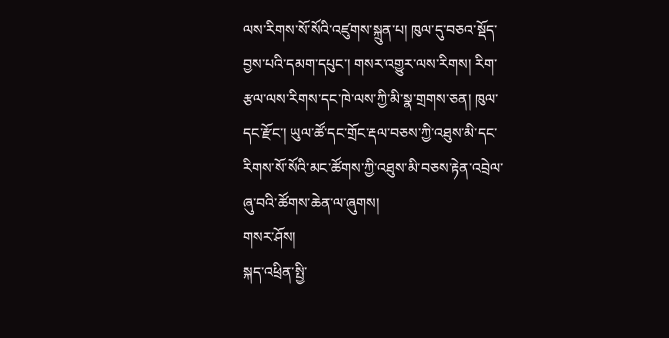ལས་རིགས་སོ་སོའི་འཛུགས་སྐྲུན་པ། ཁུལ་དུ་བཅའ་སྡོད་བྱས་པའི་དམག་དཔུང་། གསར་འགྱུར་ལས་རིགས། རིག་རྩལ་ལས་རིགས་དང་ཁེ་ལས་ཀྱི་མི་སྣ་གྲགས་ཅན། ཁུལ་དང་རྫོང་། ཡུལ་ཚོ་དང་གྲོང་རྡལ་བཅས་ཀྱི་འཐུས་མི་དང་རིགས་སོ་སོའི་མང་ཚོགས་ཀྱི་འཐུས་མི་བཅས་རྟེན་འབྲེལ་ཞུ་བའི་ཚོགས་ཆེན་ལ་ཞུགས།
གསར་ཤོས།
སྐད་འཕྲིན་སྤྱི་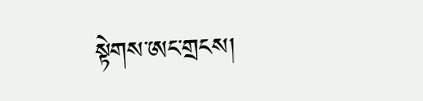སྟེགས་ཨང་གྲངས།